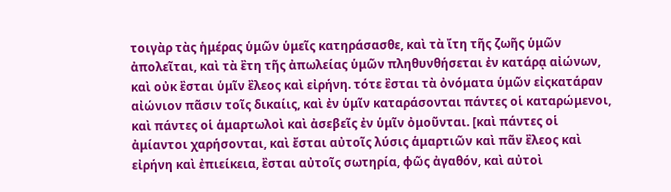τοιγὰρ τὰς ἡμέρας ὑμῶν ὑμεῖς κατηράσασθε, καὶ τὰ ἴτη τῆς ζωῆς ὑμῶν ἀπολεῖται, καὶ τὰ ἒτη τῆς ἀπωλείας ὑμῶν πληθυνθήσεται ἐν κατάρᾳ αἰώνων, καὶ οὐκ ἒσται ὑμῖν ἒλεος καὶ εἰρήνη. τότε ἒσται τὰ ὀνόματα ὑμῶν εἰςκατάραν αἰώνιον πᾶσιν τοῖς δικαίις, καὶ ἐν ὑμῖν καταράσονται πάντες οἱ καταρώμενοι, καὶ πάντες οἱ ἁμαρτωλοὶ καὶ ἀσεβεῖς ἐν ὑμῖν ὀμοῦνται. [καὶ πάντες οἱ ἀμίαντοι χαρήσονται, καὶ ἔσται αὐτοῖς λύσις ἁμαρτιῶν καὶ πᾶν ἒλεος καὶ εἰρήνη καὶ ἐπιείκεια, ἒσται αὐτοῖς σωτηρία, φῶς ἀγαθόν, καὶ αὐτοὶ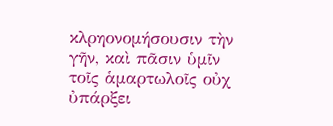κλρηονομήσουσιν τὴν γῆν, καὶ πᾶσιν ὑμῖν τοῖς ἁμαρτωλοῖς οὐχ ὐπάρξει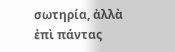σωτηρία, ἀλλὰ ἐπὶ πάντας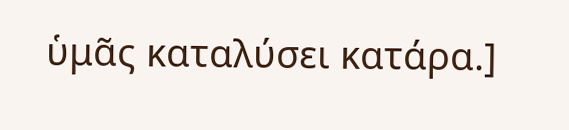ὑμᾶς καταλύσει κατάρα.]